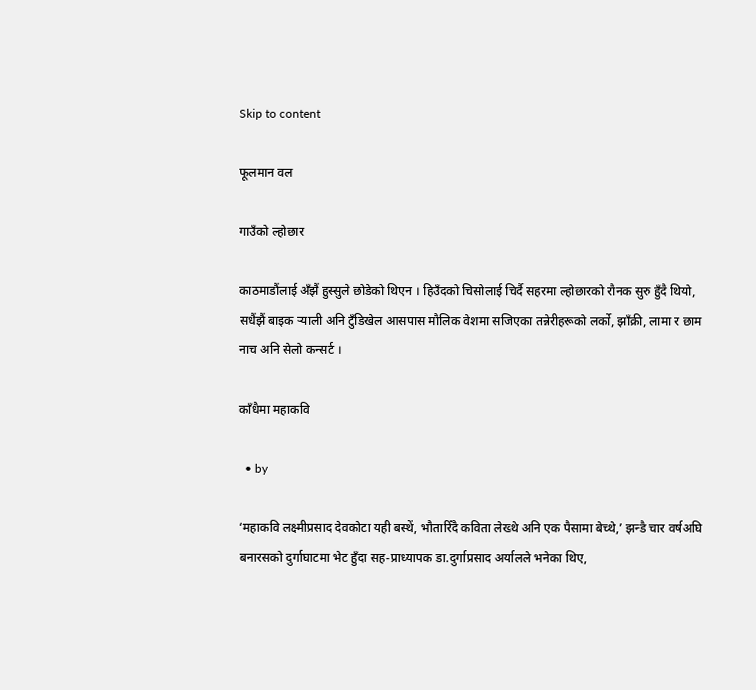Skip to content

फूलमान वल

गाउँको ल्होछार

काठमाडौंलाई अँझैं हुस्सुले छोडेको थिएन । हिउँदको चिसोलाई चिर्दै सहरमा ल्होछारको रौनक सुरु हुँदै थियो, सधैंझैं बाइक र्‍याली अनि टुँडिखेल आसपास मौलिक वेशमा सजिएका तन्नेरीहरूको लर्को, झाँक्री, लामा र छाम नाच अनि सेलो कन्सर्ट ।

काँधैमा महाकवि

  • by

‘महाकवि लक्ष्मीप्रसाद देवकोटा यही बस्थें, भौतारिँदै कविता लेख्थे अनि एक पैसामा बेच्थे,’ झन्डै चार वर्षअघि बनारसको दुर्गाघाटमा भेट हुँदा सह-प्राध्यापक डा.दुर्गाप्रसाद अर्यालले भनेका थिए,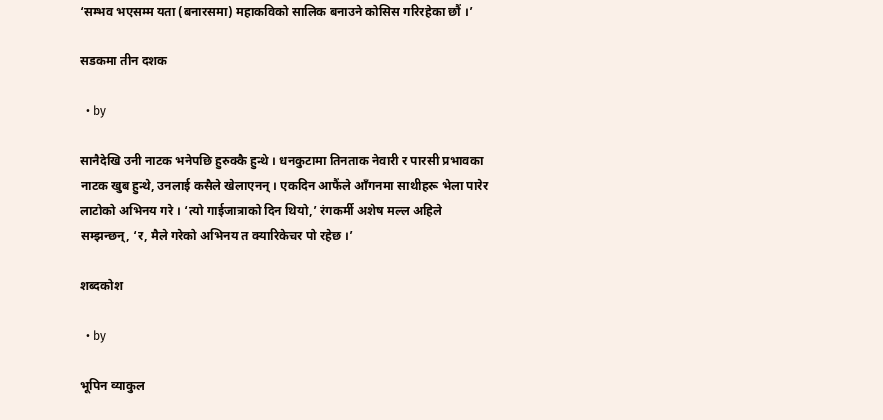‘सम्भव भएसम्म यता (बनारसमा) महाकविको सालिक बनाउने कोसिस गरिरहेका छौं ।’

सडकमा तीन दशक

  • by

सानैदेखि उनी नाटक भनेपछि हुरुक्कै हुन्थे । धनकुटामा तिनताक नेवारी र पारसी प्रभावका नाटक खुब हुन्थे, उनलाई कसैले खेलाएनन् । एकदिन आफैंले आँगनमा साथीहरू भेला पारेर लाटोको अभिनय गरे । ‘त्यो गाईजात्राको दिन थियो,’ रंगकर्मी अशेष मल्ल अहिले सम्झन्छन्, ‘र, मैले गरेको अभिनय त क्यारिकेचर पो रहेछ ।’

शब्दकोश

  • by

भूपिन व्याकुल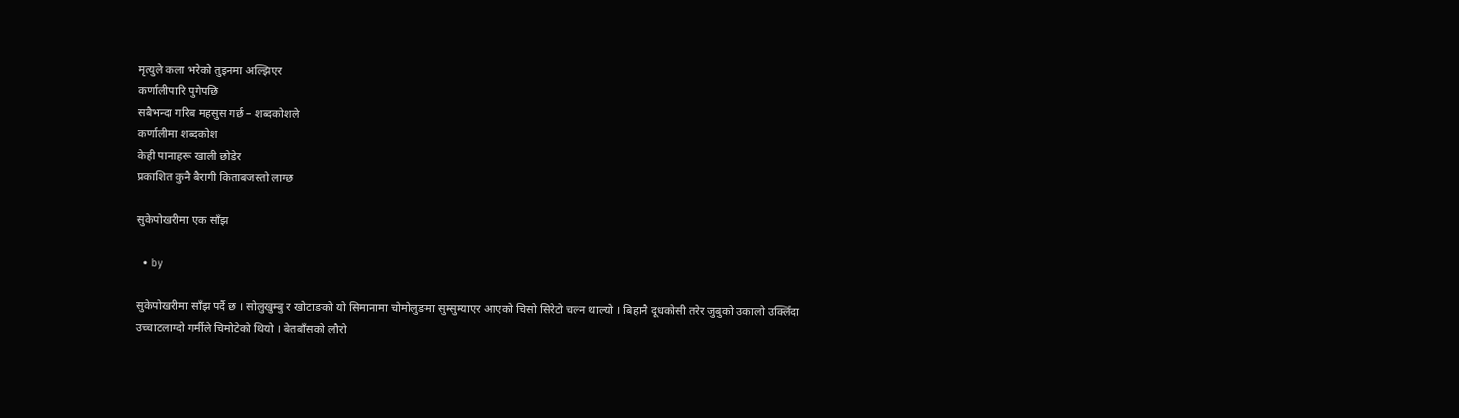मृत्युले कला भरेको तुइनमा अल्झिएर
कर्णालीपारि पुगेपछि
सबैभन्दा गरिब महसुस गर्छ – शब्दकोशले
कर्णालीमा शब्दकोश
केही पानाहरू खाली छोडेर
प्रकाशित कुनै बैरागी किताबजस्तो लाग्छ

सुकेपोखरीमा एक साँझ

  • by

सुकेपोखरीमा साँझ पर्दै छ । सोलुखुम्बु र खोटाङको यो सिमानामा चोमोलुङमा सुम्सुम्याएर आएको चिसो सिरेटो चल्न थाल्यो । बिहानै दूधकोसी तरेर जुबुको उकालो उक्लिँदा उच्चाटलाग्दो गर्मीले चिमोटेको थियो । बेतबाँसको लौरो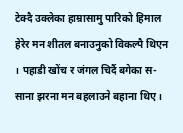टेक्दै उक्लेका हाम्रासामु पारिको हिमाल हेरेर मन शीतल बनाउनुको विकल्पै थिएन । पहाडी खोंच र जंगल चिर्दै बगेका स-साना झरना मन बहलाउने बहाना थिए ।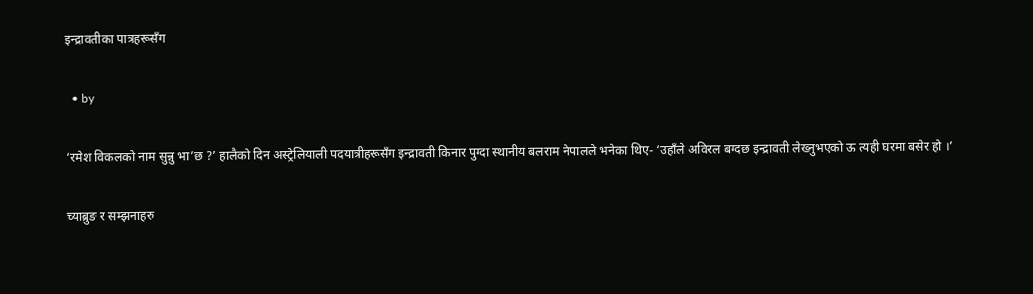इन्द्रावतीका पात्रहरूसँग

  • by

‘रमेश विकलको नाम सुन्नु भा’छ ?’ हालैको दिन अस्ट्रेलियाली पदयात्रीहरूसँग इन्द्रावती किनार पुग्दा स्थानीय बलराम नेपालले भनेका थिए- ‘उहाँले अविरल बग्दछ इन्द्रावती लेख्नुभएको ऊ त्यही घरमा बसेर हो ।’

च्याब्रुङ र सम्झनाहरु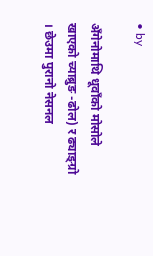• by

अँगेनोमाथि धूवाँको मोसोले खाएको च्याब्रुङ -ढोल) र ढ्याङ्ग्रो । छेउमा पुरानो नेसनल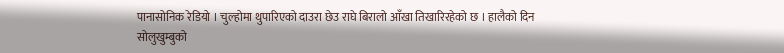पानासोनिक रेडियो । चुल्होमा थुपारिएको दाउरा छेउ राघे बिरालो आँखा तिखारिरहेको छ । हालैको दिन सोलुखुम्बुको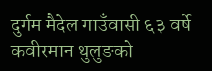दुर्गम मैदेल गाउँवासी ६३ वर्षे कवीरमान थुलुङको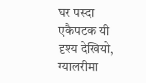घर पस्दा एकैपटक यी दृश्य देखियो, ग्यालरीमा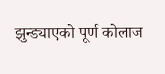झुन्ड्याएको पूर्ण कोलाज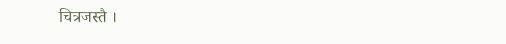चित्रजस्तै ।